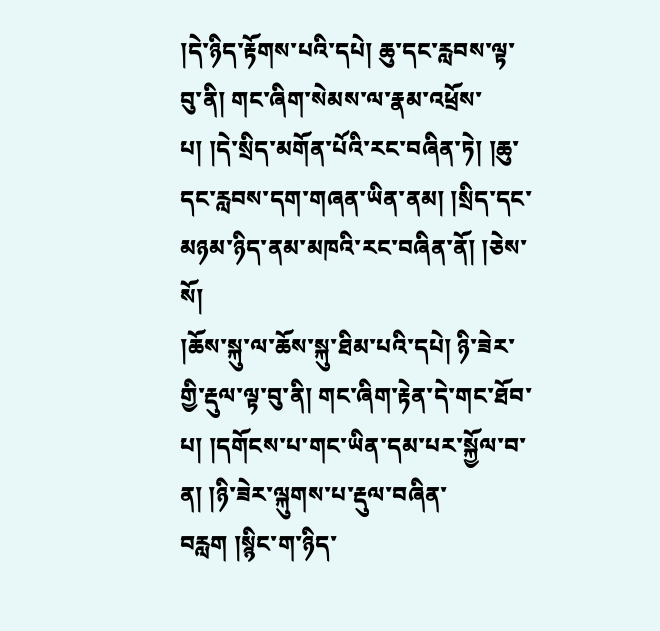།དེ་ཉིད་རྟོགས་པའི་དཔེ། ཆུ་དང་རླབས་ལྟ་བུ་ནི། གང་ཞིག་སེམས་ལ་རྣམ་འཕྲོས་པ། །དེ་སྲིད་མགོན་པོའི་རང་བཞིན་ཏེ། །ཆུ་དང་རླབས་དག་གཞན་ཡིན་ནམ། །སྲིད་དང་མཉམ་ཉིད་ནམ་མཁའི་རང་བཞིན་ནོ། །ཅེས་སོ།
།ཆོས་སྐུ་ལ་ཆོས་སྐུ་ཐིམ་པའི་དཔེ། ཉི་ཟེར་གྱི་རྡུལ་ལྟ་བུ་ནི། གང་ཞིག་རྟེན་དེ་གང་ཐོབ་པ། །དགོངས་པ་གང་ཡིན་དམ་པར་སྐྱོལ་བ་ན། །ཉི་ཟེར་ལྐུགས་པ་རྡུལ་བཞིན་བརླག །སྙིང་ག་ཉིད་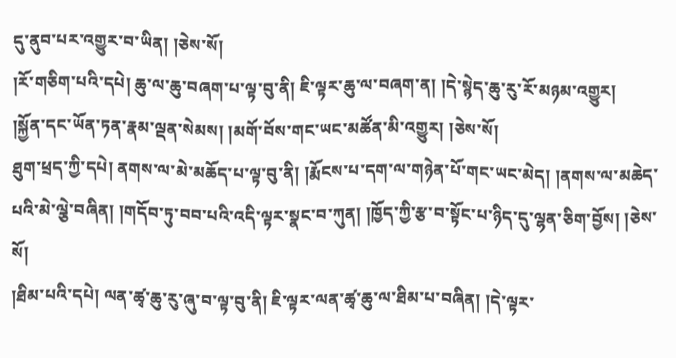དུ་ནུབ་པར་འགྱུར་བ་ཡིན། །ཅེས་སོ།
།རོ་གཅིག་པའི་དཔེ། ཆུ་ལ་ཆུ་བཞག་པ་ལྟ་བུ་ནི། ཇི་ལྟར་ཆུ་ལ་བཞག་ན། །དེ་སྙེད་ཆུ་རུ་རོ་མཉམ་འགྱུར།
།སྐྱོན་དང་ཡོན་ཏན་རྣམ་ལྡན་སེམས། །མགོ་བོས་གང་ཡང་མཚོན་མི་འགྱུར། །ཅེས་སོ།
ཐུག་ཕྲད་ཀྱི་དཔེ། ནགས་ལ་མེ་མཆོད་པ་ལྟ་བུ་ནི། །རྨོངས་པ་དག་ལ་གཉེན་པོ་གང་ཡང་མེད། །ནགས་ལ་མཆེད་པའི་མེ་ལྕེ་བཞིན། །གདོབ་ཏུ་བབ་པའི་འདི་ལྟར་སྣང་བ་ཀུན། །ཁྱོད་ཀྱི་རྩ་བ་སྟོང་པ་ཉིད་དུ་ལྷན་ཅིག་བྱོས། །ཅེས་སོ།
།ཐིམ་པའི་དཔེ། ལན་ཚྭ་ཆུ་རུ་ཞུ་བ་ལྟ་བུ་ནི། ཇི་ལྟར་ལན་ཚྭ་ཆུ་ལ་ཐིམ་པ་བཞིན། །དེ་ལྟར་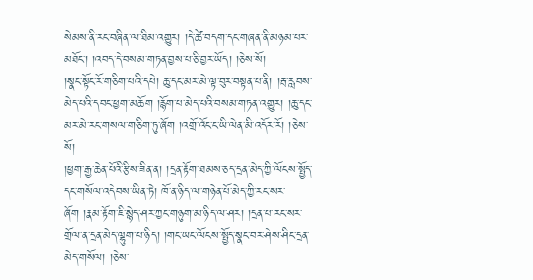སེམས་ནི་རང་བཞིན་ལ་ཐིམ་འགྱུར། །དེ་ཚེ་བདག་དང་གཞན་ནི་མཉམ་པར་མཐོང་། །འབད་དེ་བསམ་གཏན་བྱས་པ་ཅི་བྱར་ཡོད། །ཅེས་སོ།
།སྣང་སྟོང་རོ་གཅིག་པའི་དཔེ། ཆུ་དང་མར་མེ་ལྟ་བུར་བསྟན་པ་ནི། །རྦ་རླབས་མེད་པའི་དབང་ཕྱག་མཆོག །རྙོག་པ་མེད་པའི་བསམ་གཏན་འགྱུར། །ཆུ་དང་མར་མེ་རང་གསལ་གཅིག་ཏུ་ཞོག །འགྲོ་འོང་ང་ཡི་ལེན་མི་འདོར་རོ། །ཅེས་སོ།
།ཕྱག་རྒྱ་ཆེན་པོའི་རྩིས་ཟིན་ན། །དྲན་རྟོག་ཐམས་ཅད་དྲན་མེད་ཀྱི་ལོངས་སྤྱོད་དང་གསོལ་འདེབས་ཡིན་ཏེ། ཁོ་ན་ཉིད་ལ་གཉེན་པོ་མེད་ཀྱི་རང་སར་ཞོག །རྣམ་རྟོག་ཇི་སྙེད་ཤར་ཀྱང་གཉུག་མ་ཉིད་ལ་ཤར། །དྲན་པ་རང་སར་གྲོལ་ན་དྲན་མེད་ལྷུག་པ་ཉིད། །གང་ཡང་ལོངས་སྤྱོད་སྣང་བར་ཤེས་ཤིང་དྲན་མེད་གསོལ། །ཅེས་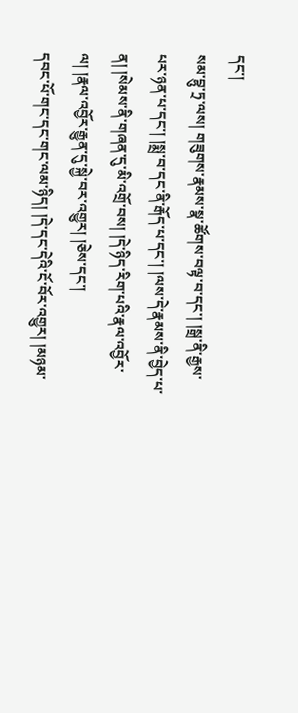དང་།
སམ་བྷུ་ཏྲ་ལས། གཟུགས་རྣམས་སྣ་ཚོགས་བལྟ་བ་དང་། །སྒྲ་ནི་རྒྱས་པར་ཉན་པ་དང་། །སྨྲ་བ་དང་ནི་རྒོད་པ་དང་། །ལས་དེ་རྣམས་ནི་བྱེད་པ་ན། །སེམས་ནི་གཞན་དུ་མི་འགྲོ་བས། །དེ་ཉིད་རིག་པའི་རྣལ་འབྱོར་ལ། །རྣལ་འབྱོར་རྒྱུན་དུ་སྐྱེ་བར་འགྱུར། །ཅེས་དང་།
དབང་པོ་གང་དང་གང་ལམ་ཉིད། །དེ་དང་དེའི་ངོ་བོར་འགྱུར། །མཉམ་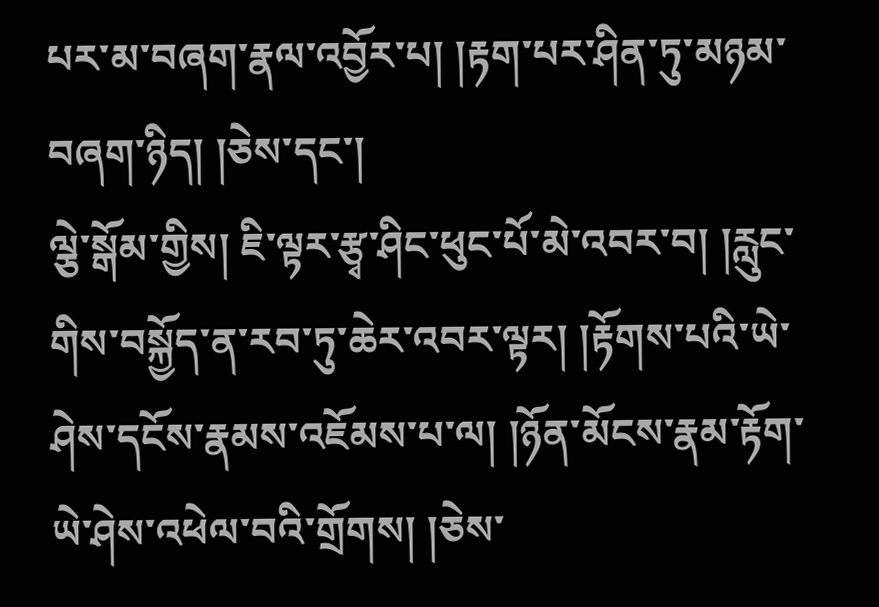པར་མ་བཞག་རྣལ་འབྱོར་པ། །རྟག་པར་ཤིན་ཏུ་མཉམ་བཞག་ཉིད། །ཅེས་དང་།
ལྕེ་སྒོམ་གྱིས། ཇི་ལྟར་རྩྭ་ཤིང་ཕུང་པོ་མེ་འབར་བ། །རླུང་གིས་བསྐྱོད་ན་རབ་ཏུ་ཆེར་འབར་ལྟར། །རྟོགས་པའི་ཡེ་ཤེས་དངོས་རྣམས་འཇོམས་པ་ལ། །ཉོན་མོངས་རྣམ་རྟོག་ཡེ་ཤེས་འཕེལ་བའི་གྲོགས། །ཅེས་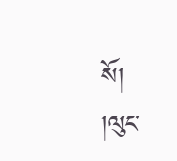སོ།
།ལུང་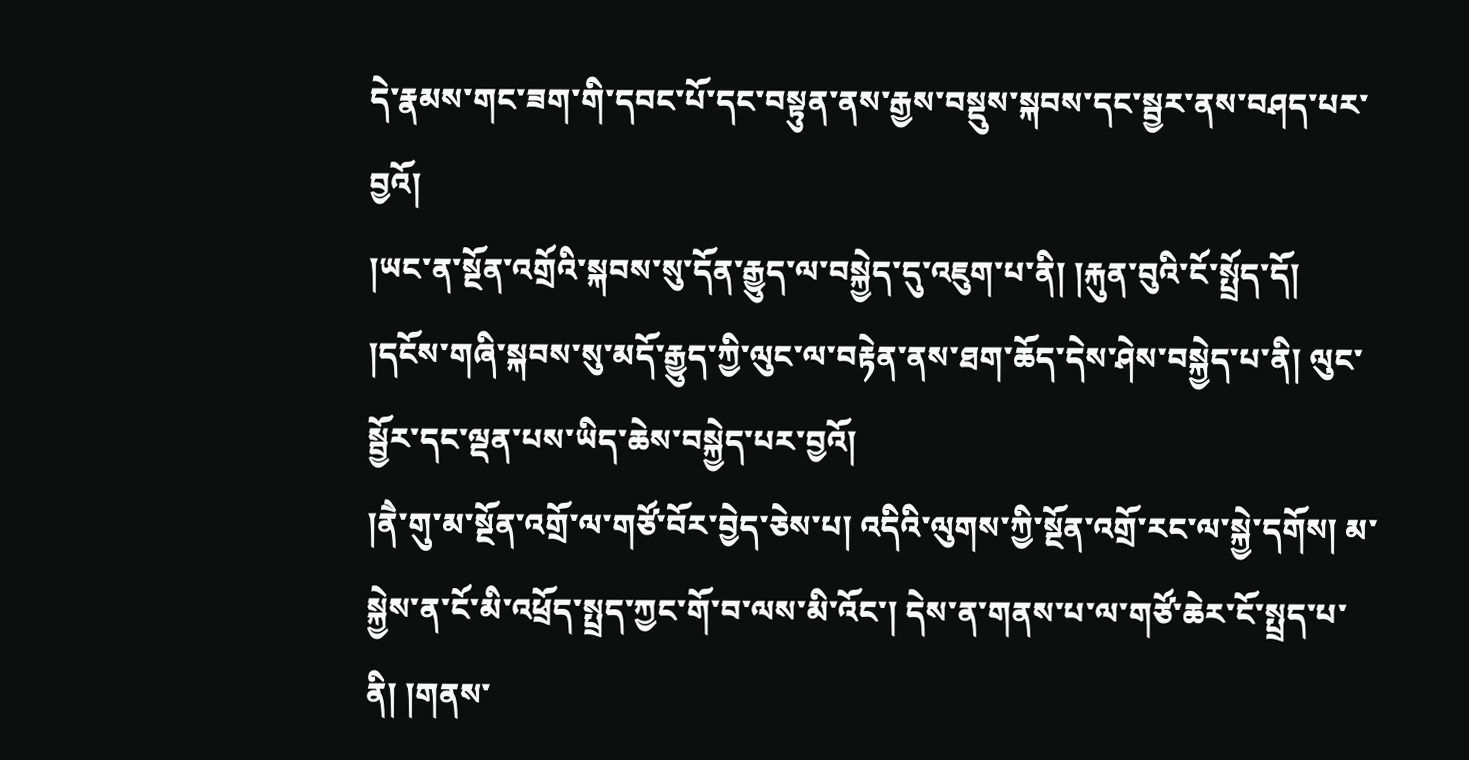དེ་རྣམས་གང་ཟག་གི་དབང་པོ་དང་བསྟུན་ནས་རྒྱས་བསྡུས་སྐབས་དང་སྦྱར་ནས་བཤད་པར་བྱའོ།
།ཡང་ན་སྔོན་འགྲོའི་སྐབས་སུ་དོན་རྒྱུད་ལ་བསྐྱེད་དུ་འཇུག་པ་ནི། །རྐུན་བུའི་ངོ་སྤྲོད་དོ།
།དངོས་གཞི་སྐབས་སུ་མདོ་རྒྱུད་ཀྱི་ལུང་ལ་བརྟེན་ནས་ཐག་ཆོད་དེས་ཤེས་བསྐྱེད་པ་ནི། ལུང་སྦྱོར་དང་ལྡན་པས་ཡིད་ཆེས་བསྐྱེད་པར་བྱའོ།
།ནཻ་གུ་མ་སྔོན་འགྲོ་ལ་གཙོ་བོར་བྱེད་ཅེས་པ། འདིའི་ལུགས་ཀྱི་སྔོན་འགྲོ་རང་ལ་སྐྱེ་དགོས། མ་སྐྱེས་ན་ངོ་མི་འཕྲོད་སྤྲད་ཀྱང་གོ་བ་ལས་མི་འོང་། དེས་ན་གནས་པ་ལ་གཙོ་ཆེར་ངོ་སྤྲད་པ་ནི། །གནས་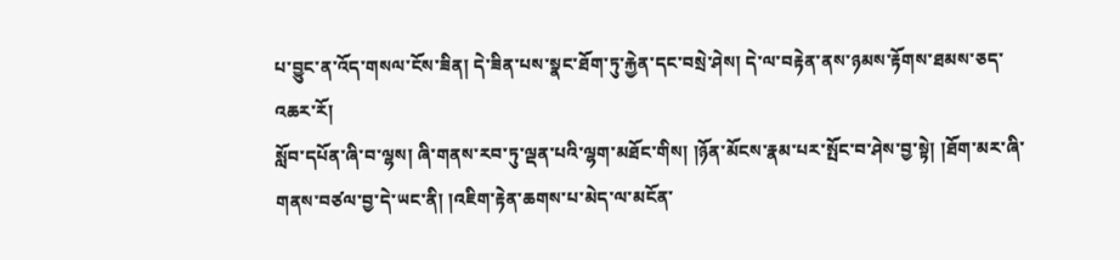པ་བྱུང་ན་འོད་གསལ་ངོས་ཟིན། དེ་ཟིན་པས་སྣང་ཐོག་ཏུ་རྐྱེན་དང་བསྲེ་ཤེས། དེ་ལ་བརྟེན་ནས་ཉམས་རྟོགས་ཐམས་ཅད་འཆར་རོ།
སློབ་དཔོན་ཞི་བ་ལྷས། ཞི་གནས་རབ་ཏུ་ལྡན་པའི་ལྷག་མཐོང་གིས། །ཉོན་མོངས་རྣམ་པར་སྤོང་བ་ཤེས་བྱ་སྟེ། །ཐོག་མར་ཞི་གནས་བཙལ་བྱ་དེ་ཡང་ནི། །འཇིག་རྟེན་ཆགས་པ་མེད་ལ་མངོན་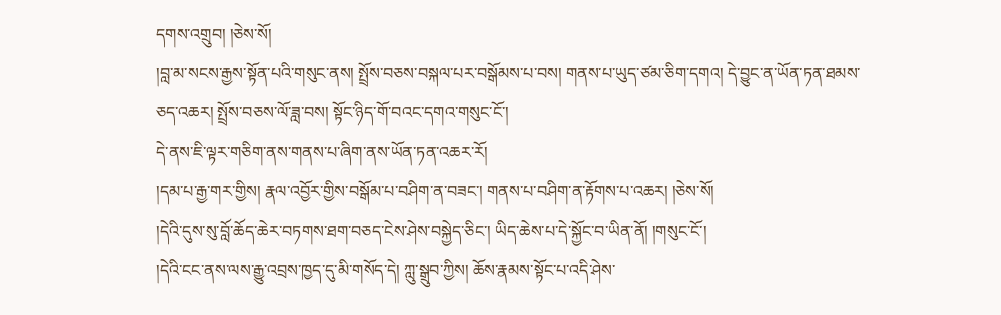དགས་འགྲུབ། །ཅེས་སོ།
།བླ་མ་སངས་རྒྱས་སྟོན་པའི་གསུང་ནས། སྤྲོས་བཅས་བསྐལ་པར་བསྒོམས་པ་བས། གནས་པ་ཡུད་ཙམ་ཅིག་དགའ། དེ་བྱུང་ན་ཡོན་ཏན་ཐམས་ཅད་འཆར། སྤྲོས་བཅས་ལོ་ཟླ་བས། སྟོང་ཉིད་གོ་བའང་དགའ་གསུང་ངོ་།
དེ་ནས་ཇི་ལྟར་གཅིག་ནས་གནས་པ་ཞིག་ནས་ཡོན་ཏན་འཆར་རོ།
།དམ་པ་རྒྱ་གར་གྱིས། རྣལ་འབྱོར་གྱིས་བསྒོམ་པ་བཤིག་ན་བཟང་། གནས་པ་བཤིག་ན་རྟོགས་པ་འཆར། །ཅེས་སོ།
།དེའི་དུས་སུ་བློ་ཆོད་ཆེར་བཏགས་ཐག་བཅད་ངེས་ཤེས་བསྐྱེད་ཅིང་། ཡིད་ཆེས་པ་དེ་སྐྱོང་བ་ཡིན་ནོ། །གསུང་ངོ་།
།དེའི་ངང་ནས་ལས་རྒྱུ་འབྲས་ཁྱད་དུ་མི་གསོད་དེ། ཀླུ་སྒྲུབ་ཀྱིས། ཆོས་རྣམས་སྟོང་པ་འདི་ཤེས་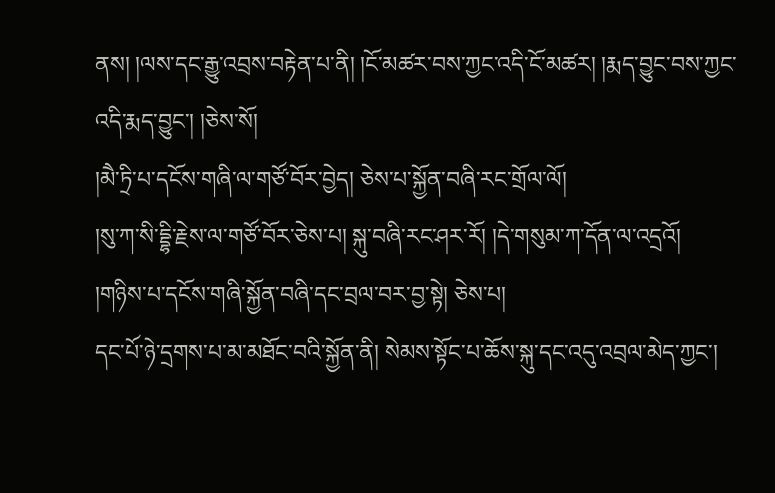ནས། །ལས་དང་རྒྱུ་འབྲས་བརྟེན་པ་ནི། །ངོ་མཚར་བས་ཀྱང་འདི་ངོ་མཚར། །རྨད་བྱུང་བས་ཀྱང་འདི་རྨད་བྱུང་། །ཅེས་སོ།
།མཻ་ཏྲི་པ་དངོས་གཞི་ལ་གཙོ་བོར་བྱེད། ཅེས་པ་སྐྱོན་བཞི་རང་གྲོལ་ལོ།
།སུ་ཀ་སི་དྡྷི་རྗེས་ལ་གཙོ་བོར་ཅེས་པ། སྐུ་བཞི་རང་ཤར་རོ། །དེ་གསུམ་ཀ་དོན་ལ་འདྲའོ།
།གཉིས་པ་དངོས་གཞི་སྐྱོན་བཞི་དང་བྲལ་བར་བྱ་སྟེ། ཅེས་པ།
དང་པོ་ཉེ་དྲགས་པ་མ་མཐོང་བའི་སྐྱོན་ནི། སེམས་སྟོང་པ་ཆོས་སྐུ་དང་འདུ་འབྲལ་མེད་ཀྱང་།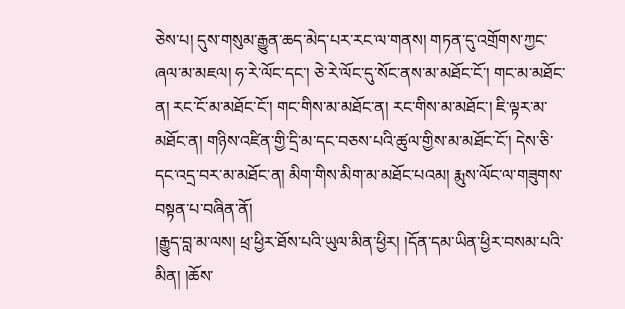ཅེས་པ། དུས་གསུམ་རྒྱུན་ཆད་མེད་པར་རང་ལ་གནས། གཏན་དུ་འགྲོགས་ཀྱང་ཞལ་མ་མཇལ། ཧ་རེ་ལོང་དང་། ཅེ་རེ་ལོང་དུ་སོང་ནས་མ་མཐོང་ངོ་། གང་མ་མཐོང་ན། རང་ངོ་མ་མཐོང་ངོ་། གང་གིས་མ་མཐོང་ན། རང་གིས་མ་མཐོང་། ཇི་ལྟར་མ་མཐོང་ན། གཉིས་འཛིན་གྱི་དྲི་མ་དང་བཅས་པའི་ཚུལ་གྱིས་མ་མཐོང་ངོ་། དེས་ཅི་དང་འདྲ་བར་མ་མཐོང་ན། མིག་གིས་མིག་མ་མཐོང་པའམ། རྨུས་ལོང་ལ་གཟུགས་བསྟན་པ་བཞིན་ནོ།
།རྒྱུད་བླ་མ་ལས། ཕྲ་ཕྱིར་ཐོས་པའི་ཡུལ་མིན་ཕྱིར། །དོན་དམ་ཡིན་ཕྱིར་བསམ་པའི་མིན། །ཆོས་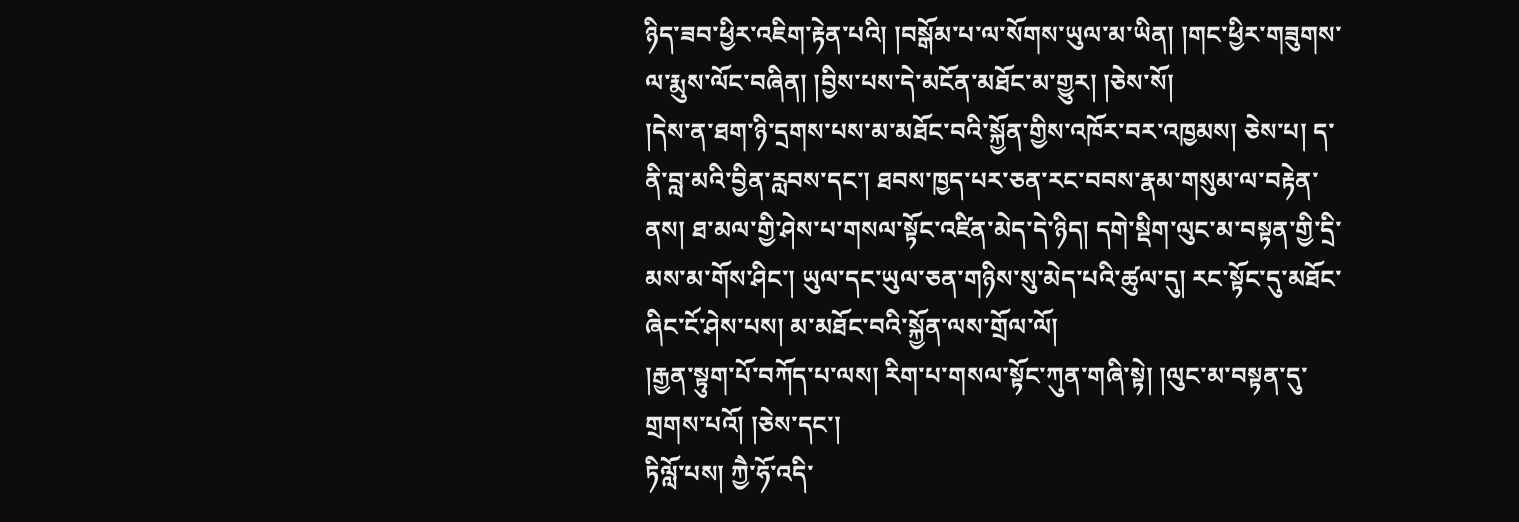ཉིད་ཟབ་ཕྱིར་འཇིག་རྟེན་པའི། །བསྒོམ་པ་ལ་སོགས་ཡུལ་མ་ཡིན། །གང་ཕྱིར་གཟུགས་ལ་རྨུས་ལོང་བཞིན། །བྱིས་པས་དེ་མངོན་མཐོང་མ་གྱུར། །ཅེས་སོ།
།དེས་ན་ཐག་ཉི་དྲགས་པས་མ་མཐོང་བའི་སྐྱོན་གྱིས་འཁོར་བར་འཁྱམས། ཅེས་པ། ད་ནི་བླ་མའི་བྱིན་རླབས་དང་། ཐབས་ཁྱད་པར་ཅན་རང་བབས་རྣམ་གསུམ་ལ་བརྟེན་ནས། ཐ་མལ་གྱི་ཤེས་པ་གསལ་སྟོང་འཛིན་མེད་དེ་ཉིད། དགེ་སྡིག་ལུང་མ་བསྟན་གྱི་དྲི་མས་མ་གོས་ཤིང་། ཡུལ་དང་ཡུལ་ཅན་གཉིས་སུ་མེད་པའི་ཚུལ་དུ། རང་སྟོང་དུ་མཐོང་ཞིང་ངོ་ཤེས་པས། མ་མཐོང་བའི་སྐྱོན་ལས་གྲོལ་ལོ།
།རྒྱན་སྟུག་པོ་བཀོད་པ་ལས། རིག་པ་གསལ་སྟོང་ཀུན་གཞི་སྟེ། །ལུང་མ་བསྟན་དུ་གྲགས་པའོ། །ཅེས་དང་།
ཏིལློ་པས། ཀྱཻ་ཧོ་འདི་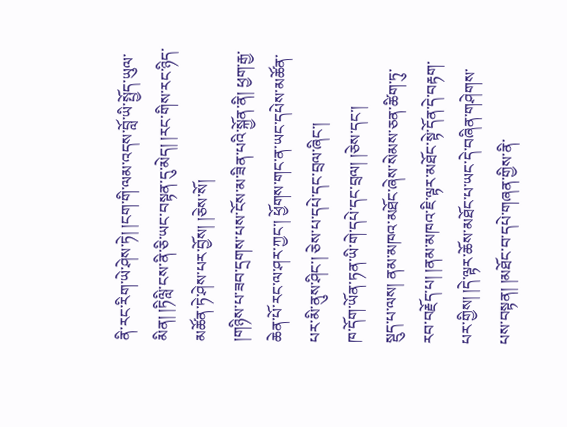ནི་རང་རིག་ཡེ་ཤེས་ཏེ། །ངག་གི་ལམ་འདས་བློ་ཡི་སྤྱོད་ཡུལ་མིན། །ཏིལླི་ངས་ནི་ཅི་ཡང་བསྟན་དུ་མེད། །རང་གིས་རང་ཉིད་མཚོན་ཏེ་ཤེས་པར་བྱོས། །ཅེས་སོ།
།གཉིས་པ་ཟབ་དྲགས་པས་ངོས་མ་ཟིན་པའི་སྐྱོན་ནི། ཕྱག་རྒྱ་ཆེན་པོ་རང་ལ་ཤར་ཀྱང་། ཕྱོགས་གང་ན་ཡང་དཔེས་མཚོན་པར་མི་ནུས་ཤིང་། ཅེས་པ་དཔེ་དང་བྲལ་ཞིང་།
ཁ་དོག་ཡོན་ཏན་ཡི་གེ་དཔེ་དང་བྲལ། །ཅེས་དང་།
སྡུད་པ་ལས། ནམ་མཁའ་མཐོང་ཞེས་སེམས་ཅན་ཚིག་ཏུ་རབ་བརྗོད་པ། །ནམ་མཁའ་ཇི་ལྟར་མཐོང་སྟེ་དོན་དེ་བརྟག་པར་གྱིས། །དེ་ལྟར་ཆོས་མཐོང་པ་ཡང་དེ་བཞིན་གཤེགས་པས་བསྟན། །མཐོང་བ་དཔེ་གཞན་གྱིས་ནི་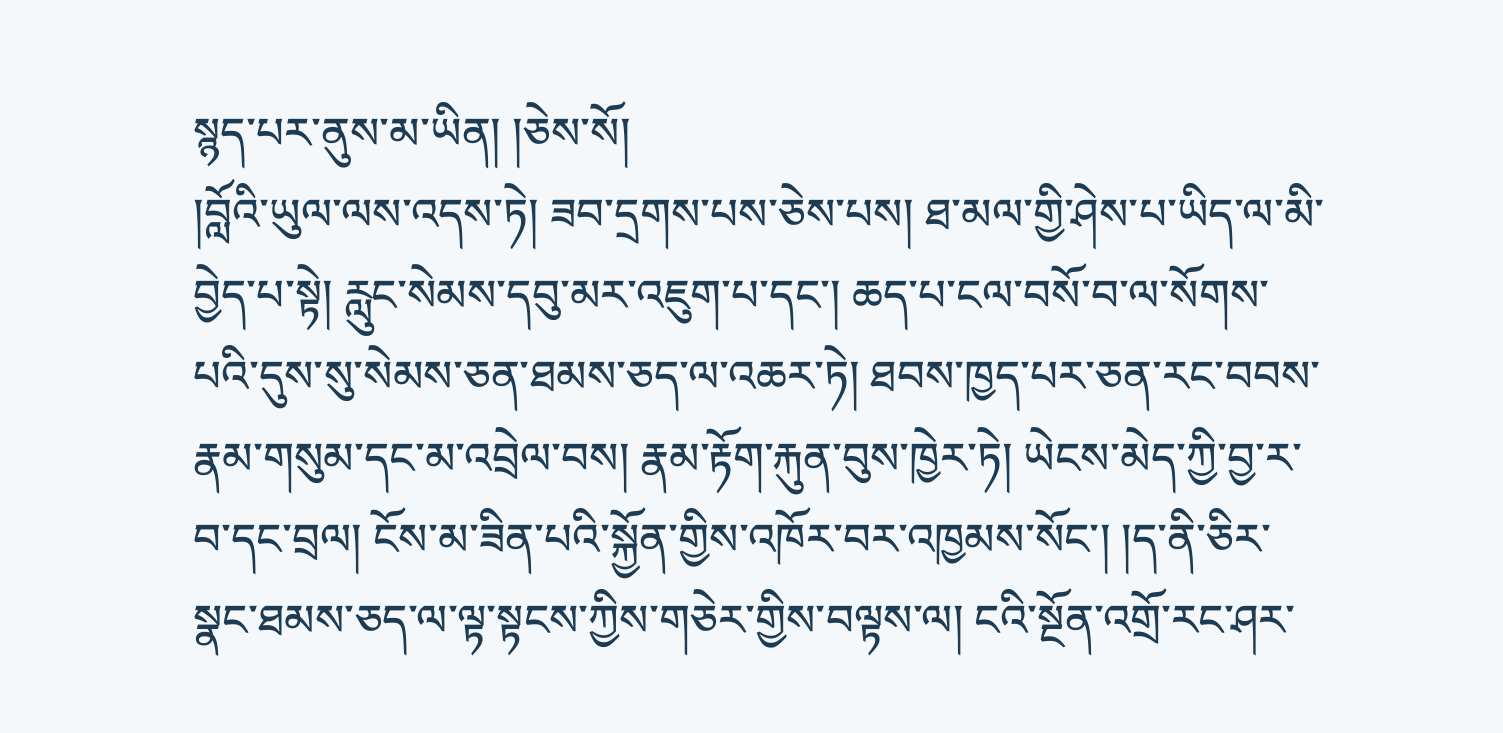སྙད་པར་ནུས་མ་ཡིན། །ཅེས་སོ།
།བློའི་ཡུལ་ལས་འདས་ཏེ། ཟབ་དྲགས་པས་ཅེས་པས། ཐ་མལ་གྱི་ཤེས་པ་ཡིད་ལ་མི་བྱེད་པ་སྟེ། རླུང་སེམས་དབུ་མར་འཇུག་པ་དང་། ཆད་པ་ངལ་བསོ་བ་ལ་སོགས་པའི་དུས་སུ་སེམས་ཅན་ཐམས་ཅད་ལ་འཆར་ཏེ། ཐབས་ཁྱད་པར་ཅན་རང་བབས་རྣམ་གསུམ་དང་མ་འབྲེལ་བས། རྣམ་རྟོག་རྐུན་བུས་ཁྱེར་ཏེ། ཡེངས་མེད་ཀྱི་བྱ་ར་བ་དང་བྲལ། ངོས་མ་ཟིན་པའི་སྐྱོན་གྱིས་འཁོར་བར་འཁྱམས་སོང་། །ད་ནི་ཅིར་སྣང་ཐམས་ཅད་ལ་ལྟ་སྟངས་ཀྱིས་གཅེར་གྱིས་བལྟས་ལ། ངའི་སྔོན་འགྲོ་རང་ཤར་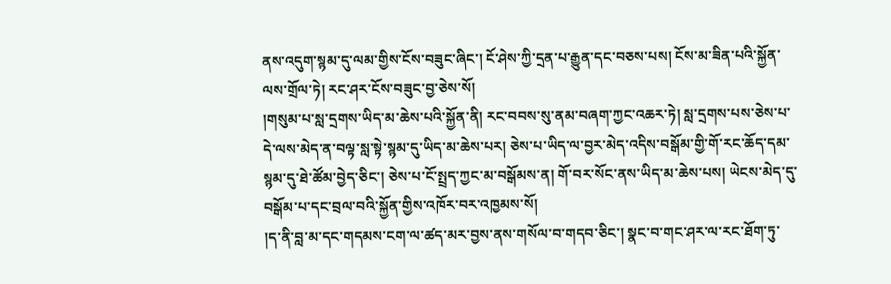ནས་འདུག་སྙམ་དུ་ལམ་གྱིས་ངོས་བཟུང་ཞིང་། ངོ་ཤེས་ཀྱི་དྲན་པ་རྒྱུན་དང་བཅས་པས། ངོས་མ་ཟིན་པའི་སྐྱོན་ལས་གྲོལ་ཏེ། རང་ཤར་ངོས་བཟུང་བྱ་ཅེས་སོ།
།གསུམ་པ་སླ་དྲགས་ཡིད་མ་ཆེས་པའི་སྐྱོན་ནི། རང་བབས་སུ་ནམ་བཞག་ཀྱང་འཆར་ཏེ། སླ་དྲགས་པས་ཅེས་པ་དེ་ལས་མེད་ན་བལྟ་སླ་སྟེ་སྙམ་དུ་ཡིད་མ་ཆེས་པར། ཅེས་པ་ཡིད་ལ་བྱར་མེད་འདིས་བསྒོམ་གྱི་གོ་རང་ཆོད་དམ་སྙམ་དུ་ཐེ་ཚོམ་བྱེད་ཅིང་། ཅེས་པ་ངོ་སྤྲད་ཀྱང་མ་བསྒོམས་ན། གོ་བར་སོང་ནས་ཡིད་མ་ཆེས་པས། ཡེངས་མེད་དུ་བསྒོམ་པ་དང་བྲལ་བའི་སྐྱོན་གྱིས་འཁོར་བར་འཁྱམས་སོ།
།ད་ནི་བླ་མ་དང་གདམས་ངག་ལ་ཚད་མར་བྱས་ནས་གསོལ་བ་གདབ་ཅིང་། སྣང་བ་གང་ཤར་ལ་རང་ཐོག་ཏུ་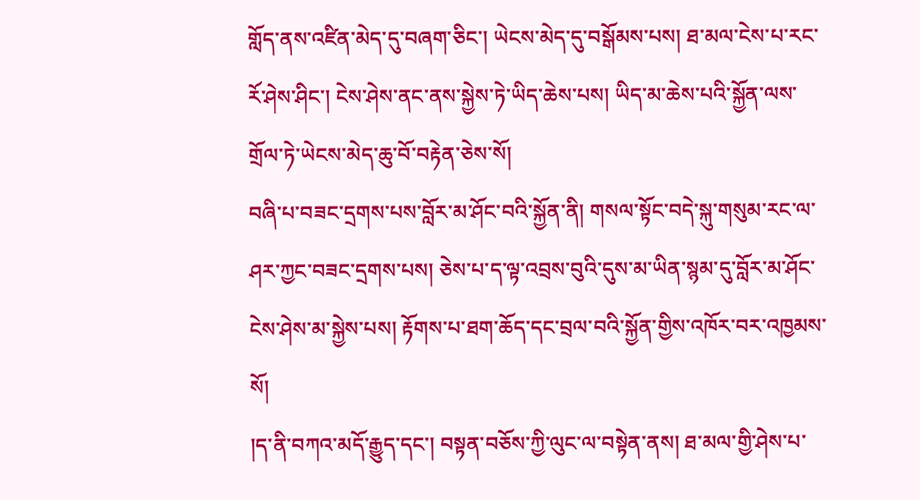གློད་ནས་འཛིན་མེད་དུ་བཞག་ཅིང་། ཡེངས་མེད་དུ་བསྒོམས་པས། ཐ་མལ་ངེས་པ་རང་རོ་ཤེས་ཤིང་། ངེས་ཤེས་ནང་ནས་སྐྱེས་ཏེ་ཡིད་ཆེས་པས། ཡིད་མ་ཆེས་པའི་སྐྱོན་ལས་གྲོལ་ཏེ་ཡེངས་མེད་ཆུ་བོ་བརྟེན་ཅེས་སོ།
བཞི་པ་བཟང་དྲགས་པས་བློར་མ་ཤོང་བའི་སྐྱོན་ནི། གསལ་སྟོང་བདེ་སྐུ་གསུམ་རང་ལ་ཤར་ཀྱང་བཟང་དྲགས་པས། ཅེས་པ་ད་ལྟ་འབྲས་བུའི་དུས་མ་ཡིན་སྙམ་དུ་བློར་མ་ཤོང་ངེས་ཤེས་མ་སྐྱེས་པས། རྟོགས་པ་ཐག་ཆོད་དང་བྲལ་བའི་སྐྱོན་གྱིས་འཁོར་བར་འཁྱམས་སོ།
།ད་ནི་བཀའ་མདོ་རྒྱུད་དང་། བསྟན་བཅོས་ཀྱི་ལུང་ལ་བསྟེན་ནས། ཐ་མལ་གྱི་ཤེས་པ་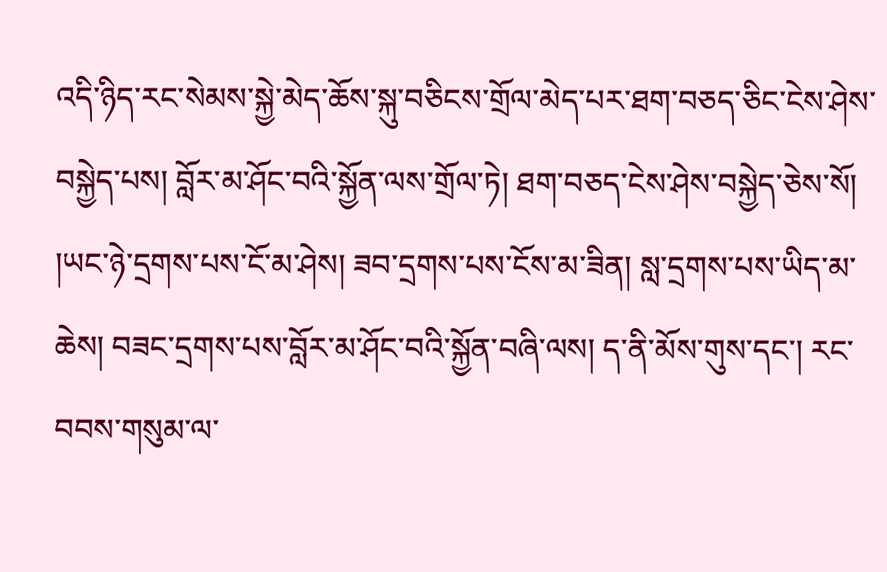འདི་ཉིད་རང་སེམས་སྐྱེ་མེད་ཆོས་སྐུ་བཅིངས་གྲོལ་མེད་པར་ཐག་བཅད་ཅིང་ངེས་ཤེས་བསྐྱེད་པས། བློར་མ་ཤོང་བའི་སྐྱོན་ལས་གྲོལ་ཏེ། ཐག་བཅད་ངེས་ཤེས་བསྐྱེད་ཅེས་སོ།
།ཡང་ཉེ་དྲགས་པས་ངོ་མ་ཤེས། ཟབ་དྲགས་པས་ངོས་མ་ཟིན། སླ་དྲགས་པས་ཡིད་མ་ཆེས། བཟང་དྲགས་པས་བློར་མ་ཤོང་བའི་སྐྱོན་བཞི་ལས། ད་ནི་མོས་གུས་དང་། རང་བབས་གསུམ་ལ་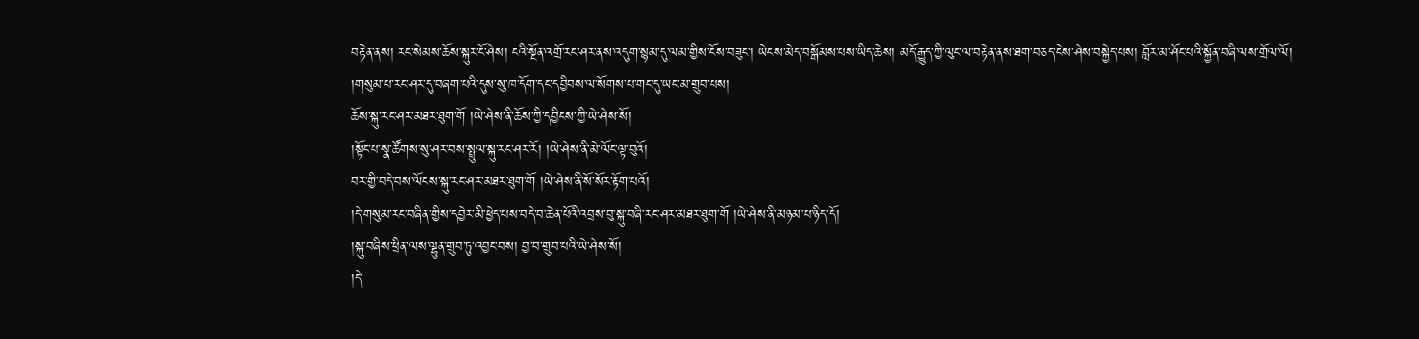བརྟེན་ནས། རང་སེམས་ཆོས་སྐུར་ངོ་ཤེས། ངའི་སྔོན་འགྲོ་རང་ཤར་ནས་འདུག་སྙམ་དུ་ལམ་གྱིས་ངོས་བཟུང་། ཡེངས་མེད་བསྒོམས་པས་ཡིད་ཆེས། མདོ་རྒྱུད་ཀྱི་ལུང་ལ་བརྟེན་ནས་ཐག་བཅད་ངེས་ཤེས་བསྐྱེད་པས། བློར་མ་ཤོང་པའི་སྐྱོན་བཞི་ལས་གྲོལ་ལོ།
།གསུམ་པ་རང་ཤར་དུ་བཞག་པའི་དུས་སུ་ཁ་དོག་དང་དབྱིབས་ལ་སོགས་པ་གང་དུ་ཡང་མ་གྲུབ་པས།
ཆོས་སྐུ་རང་ཤར་མཐར་ཐུག་གོ །ཡེ་ཤེས་ནི་ཆོས་ཀྱི་དབྱིངས་ཀྱི་ཡེ་ཤེས་སོ།
།སྟོང་པ་སྣ་ཚོགས་སུ་ཤར་བས་སྤྲུལ་སྐུ་རང་ཤར་རོ། །ཡེ་ཤེས་ནི་མེ་ལོང་ལྟ་བུའོ།
བར་གྱི་བདེ་བས་ལོངས་སྐུ་རང་ཤར་མཐར་ཐུག་གོ །ཡེ་ཤེས་ནི་སོ་སོར་རྟོག་པའོ།
།དེ་གསུམ་རང་བཞིན་གྱིས་དབྱེར་མི་ཕྱེད་པས་བདེ་བ་ཆེན་པོའི་འབྲས་བུ་སྐུ་བཞི་རང་ཤར་མཐར་ཐུག་གོ །ཡེ་ཤེས་ནི་མཉམ་པ་ཉིད་དོ།
།སྐུ་བཞིས་ཕྲིན་ལས་ལྷུན་གྲུབ་ཏུ་འབྱང་བས། བྱ་བ་གྲུབ་པའི་ཡེ་ཤེས་སོ།
།དེ་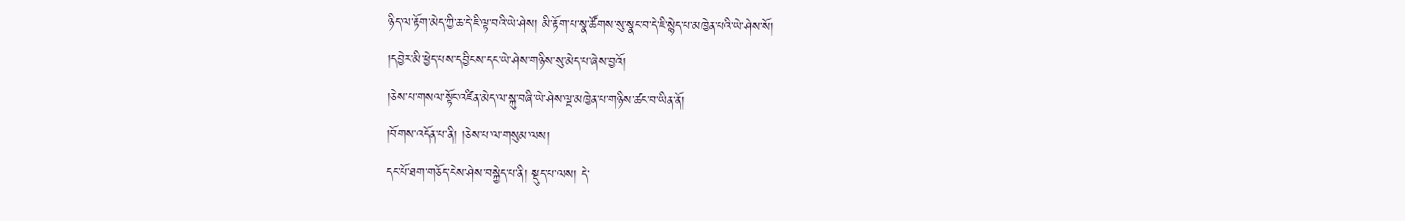ཉིད་ལ་རྟོག་མེད་ཀྱི་ཆ་དེ་ཇི་ལྟ་བའི་ཡེ་ཤེས། མི་རྟོག་པ་སྣ་ཚོགས་སུ་སྣང་བ་དེ་ཇི་སྙེད་པ་མཁྱེན་པའི་ཡེ་ཤེས་སོ།
།དབྱེར་མི་ཕྱེད་པས་དབྱིངས་དང་ཡེ་ཤེས་གཉིས་སུ་མེད་པ་ཞེས་བྱའོ།
།ཅེས་པ་གསལ་སྟོང་འཛིན་མེད་ལ་སྐུ་བཞི་ཡེ་ཤེས་ལྔ་མཁྱེན་པ་གཉིས་ཚང་བ་ཡིན་ནོ།
།བོགས་འདོན་པ་ནི། །ཅེས་པ་ལ་གསུམ་ལས།
དང་པོ་ཐག་གཅོད་ངེས་ཤེས་བསྐྱེད་པ་ནི། སྡུད་པ་ལས། དེ་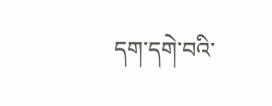དག་དགེ་བའི་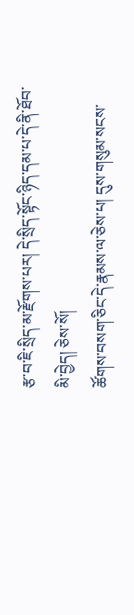རྩ་བ་ཇི་སྲིད་མ་རྫོགས་པར། དེ་སྲིད་སྟོང་ཉིད་དམ་པ་དེ་ནི་ཐོབ་མི་བྱེད། ཅེས་སོ།
ཚོགས་བསག་ཅིང་དེ་རྣམས་ལ་ཅེས་པ། དུས་གསུམ་སངས་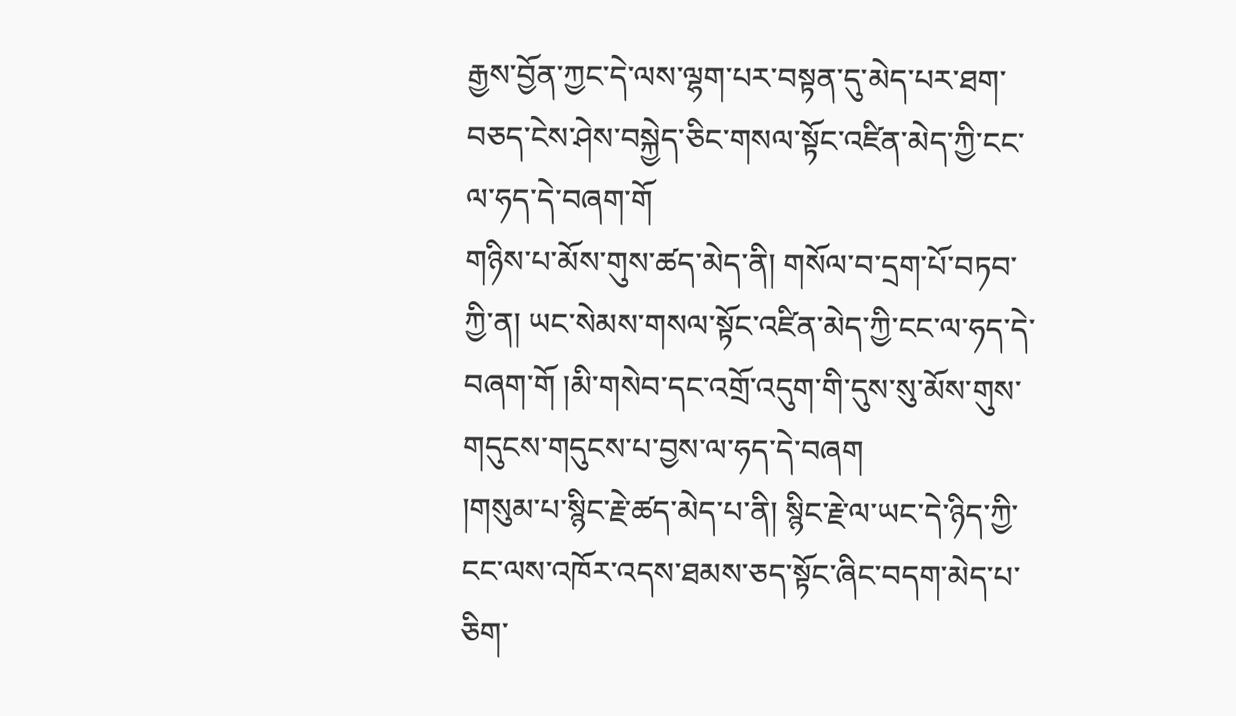རྒྱས་བྱོན་ཀྱང་དེ་ལས་ལྷག་པར་བསྟན་དུ་མེད་པར་ཐག་བཅད་ངེས་ཤེས་བསྐྱེད་ཅིང་གསལ་སྟོང་འཛིན་མེད་ཀྱི་ངང་ལ་ཧད་དེ་བཞག་གོ
གཉིས་པ་མོས་གུས་ཚད་མེད་ནི། གསོལ་བ་དྲག་པོ་བཏབ་ཀྱི་ན། ཡང་སེམས་གསལ་སྟོང་འཛིན་མེད་ཀྱི་ངང་ལ་ཧད་དེ་བཞག་གོ །མི་གསེབ་དང་འགྲོ་འདུག་གི་དུས་སུ་མོས་གུས་གདུངས་གདུངས་པ་བྱས་ལ་ཧད་དེ་བཞག
།གསུམ་པ་སྙིང་རྗེ་ཚད་མེད་པ་ནི། སྙིང་རྗེ་ལ་ཡང་དེ་ཉིད་ཀྱི་ངང་ལས་འཁོར་འདས་ཐམས་ཅད་སྟོང་ཞིང་བདག་མེད་པ་ཅིག་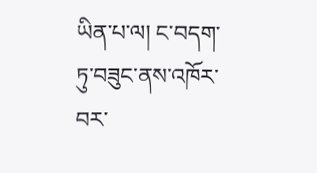ཡིན་པ་ལ། ང་བདག་ཏུ་བཟུང་ནས་འཁོར་བར་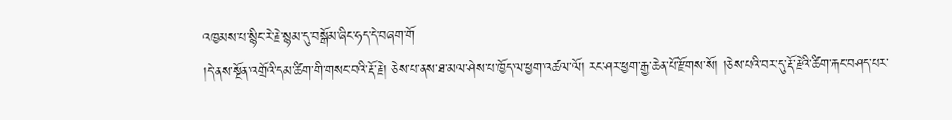འཁྱམས་པ་སྙིང་རེ་རྗེ་སྙམ་དུ་བསྒོམ་ཞིང་ཧད་དེ་བཞག་གོ
།དེ་ནས་སྔོན་འགྲོའི་དམ་ཚིག་གི་གསང་བའི་རྡོ་རྗེ། ཅེས་པ་ནས་ཐ་མལ་ཤེས་པ་ཁྱོད་ལ་ཕྱག་འཚལ་ལོ། རང་ཤར་ཕྱག་རྒྱ་ཆེན་པོ་རྫོགས་སོ། །ཅེས་པའི་བར་དུ་རྡོ་རྗེའི་ཚིག་རྐང་བཤད་པར་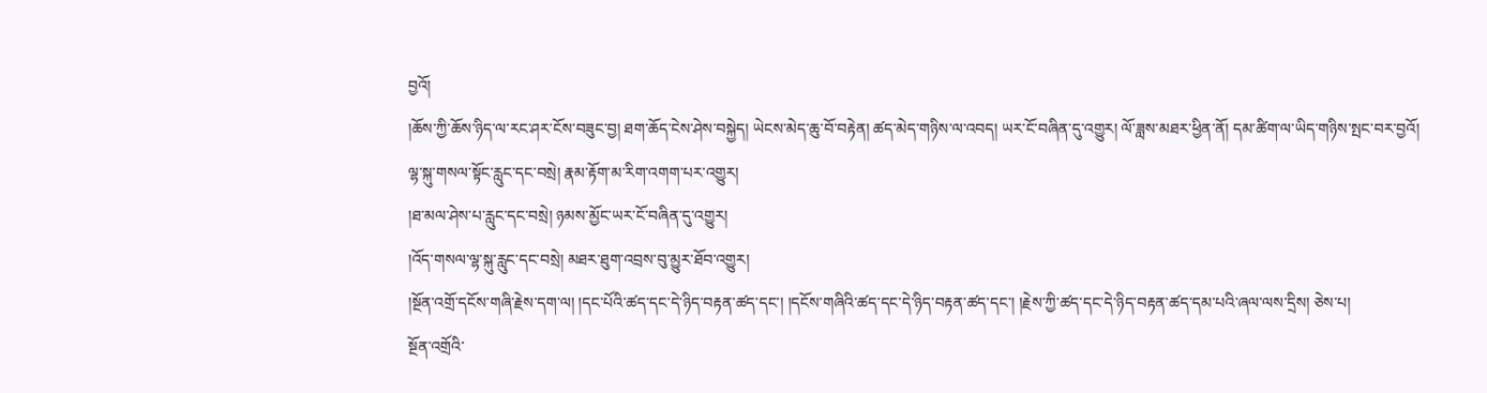བྱའོ།
།ཆོས་ཀྱི་ཆོས་ཉིད་ལ་རང་ཤར་ངོས་བཟུང་བྱ། ཐག་ཆོད་ངེས་ཤེས་བསྐྱེད། ཡེངས་མེད་ཆུ་བོ་བརྟེན། ཚད་མེད་གཉིས་ལ་འབད། ཡར་ངོ་བཞིན་དུ་འགྱུར། ལོ་ཟླས་མཐར་ཕྱིན་ནོ། དམ་ཚིག་ལ་ཡིད་གཉིས་སྤང་བར་བྱའོ།
ལྷ་སྐུ་གསལ་སྟོང་རླུང་དང་བསྲེ། རྣམ་རྟོག་མ་རིག་འགག་པར་འགྱུར།
།ཐ་མལ་ཤེས་པ་རླུང་དང་བསྲེ། ཉམས་མྱོང་ཡར་ངོ་བཞིན་དུ་འགྱུར།
།འོད་གསལ་ལྷ་སྐུ་རླུང་དང་བསྲེ། མཐར་ཐུག་འབྲས་བུ་མྱུར་ཐོབ་འགྱུར།
།སྔོན་འགྲོ་དངོས་གཞི་རྗེས་དག་ལ། །དང་པོའི་ཚད་དང་དེ་ཉིད་བརྟན་ཚད་དང་། །དངོས་གཞིའི་ཚད་དང་དེ་ཉིད་བརྟན་ཚད་དང་། །རྗེས་ཀྱི་ཚད་དང་དེ་ཉིད་བརྟན་ཚད་དམ་པའི་ཞལ་ལས་དྲིས། ཅེས་པ།
སྔོན་འགྲོའི་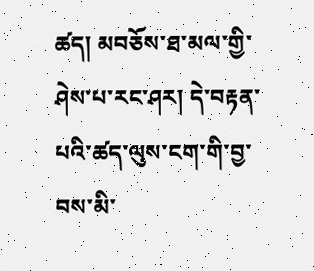ཚད། མབཅོས་ཐ་མལ་གྱི་ཤེས་པ་རང་ཤར། དེ་བརྟན་པའི་ཚད་ལུས་ངག་གི་བྱ་བས་མི་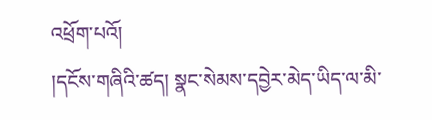འཕྲོག་པའོ།
།དངོས་གཞིའི་ཚད། སྣང་སེམས་དབྱེར་མེད་ཡིད་ལ་མི་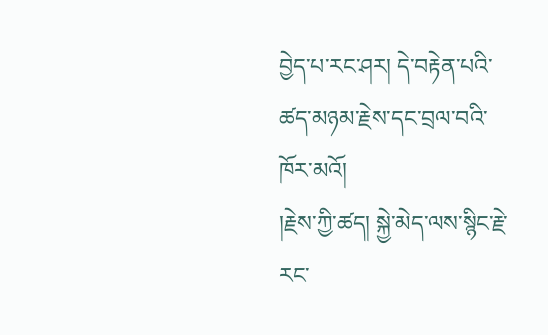བྱེད་པ་རང་ཤར། དེ་བརྟེན་པའི་ཚད་མཉམ་རྗེས་དང་བྲལ་བའི་ཁོར་མའོ།
།རྗེས་ཀྱི་ཚད། སྐྱེ་མེད་ལས་སྙིང་རྗེ་རང་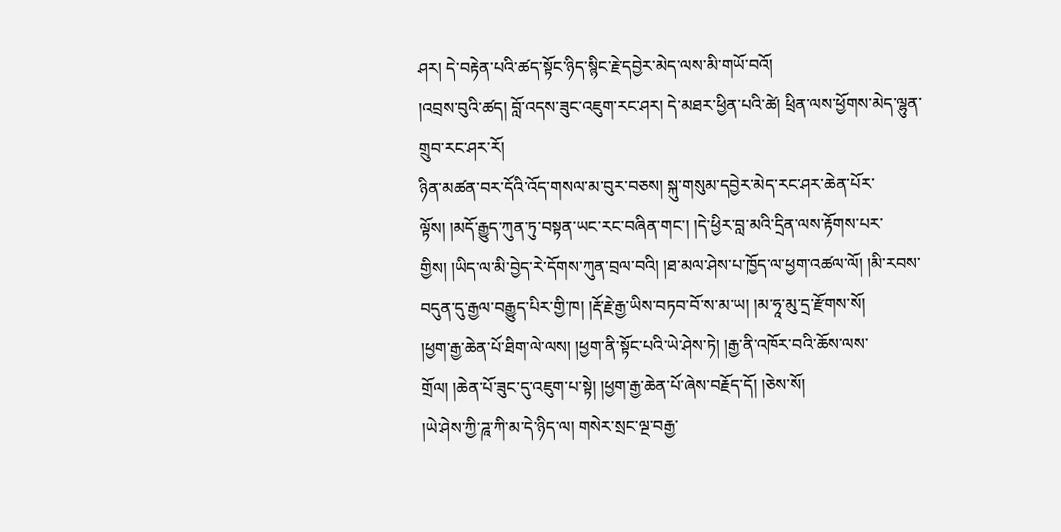ཤར། དེ་བརྟེན་པའི་ཚད་སྟོང་ཉིད་སྙིང་རྗེ་དབྱེར་མེད་ལས་མི་གཡོ་བའོ།
།འབྲས་བུའི་ཚད། བློ་འདས་ཟུང་འཇུག་རང་ཤར། དེ་མཐར་ཕྱིན་པའི་ཚེ། ཕྲིན་ལས་ཕྱོགས་མེད་ལྷུན་གྲུབ་རང་ཤར་རོ།
ཉིན་མཚན་བར་དོའི་འོད་གསལ་མ་བུར་བཅས། སྐུ་གསུམ་དབྱེར་མེད་རང་ཤར་ཆེན་པོར་ལྟོས། །མདོ་རྒྱུད་ཀུན་ཏུ་བསྟན་ཡང་རང་བཞིན་གང་། །དེ་ཕྱིར་བླ་མའི་དྲིན་ལས་རྟོགས་པར་གྱིས། །ཡིད་ལ་མི་བྱེད་རེ་དོགས་ཀུན་བྲལ་བའི། །ཐ་མལ་ཤེས་པ་ཁྱོད་ལ་ཕྱག་འཚལ་ལོ། །མི་རབས་བདུན་དུ་རྒྱལ་བརྒྱུད་པིར་གྱི་ཁ། །རྡོ་རྗེ་རྒྱ་ཡིས་བཏབ་བོ་ས་མ་ཡ། །མ་ཧཱ་མུ་དྲ་རྫོགས་སོ།
།ཕྱག་རྒྱ་ཆེན་པོ་ཐིག་ལེ་ལས། །ཕྱག་ནི་སྟོང་པའི་ཡེ་ཤེས་ཏེ། །རྒྱ་ནི་འཁོར་བའི་ཆོས་ལས་གྲོལ། །ཆེན་པོ་ཟུང་དུ་འཇུག་པ་སྟེ། །ཕྱག་རྒྱ་ཆེན་པོ་ཞེས་བརྗོད་དོ། །ཅེས་སོ།
།ཡེ་ཤེས་ཀྱི་ཌཱ་ཀི་མ་དེ་ཉིད་ལ། གསེར་སྲང་ལྔ་བརྒྱ་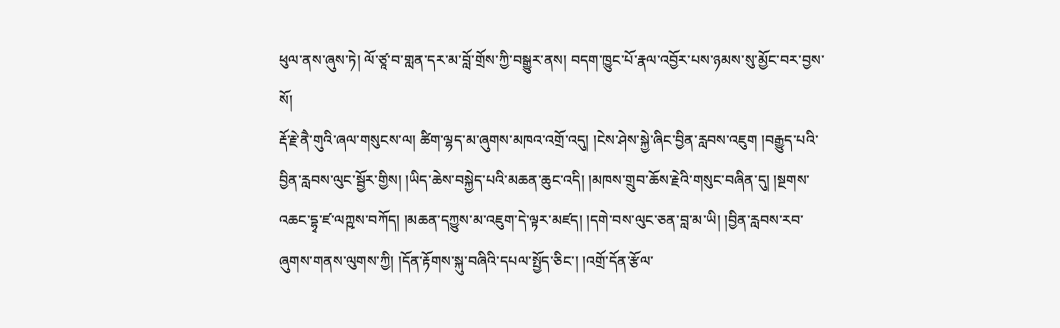ཕུལ་ནས་ཞུས་ཏེ། ལོ་ཙཱ་བ་གླན་དར་མ་བློ་གྲོས་ཀྱི་བསྒྱུར་ནས། བདག་ཁྱུང་པོ་རྣལ་འབྱོར་པས་ཉམས་སུ་མྱོང་བར་བྱས་སོ།
རྡོ་རྗེ་ནཻ་གུའི་ཞལ་གསུངས་ལ། ཚིག་ལྷད་མ་ཞུགས་མཁའ་འགྲོ་འདུ། །ངེས་ཤེས་སྐྱེ་ཞིང་བྱིན་རླབས་འཇུག །བརྒྱུད་པའི་བྱིན་རླབས་ལུང་སྦྱོར་གྱིས། །ཡིད་ཆེས་བསྐྱེད་པའི་མཆན་ཆུང་འདི། །མཁས་གྲུབ་ཆོས་རྗེའི་གསུང་བཞིན་དུ། །སྔགས་འཆང་དྷྭ་ཛ་ལཀྵས་བཀོད། །མཆན་དཀྱུས་མ་འཇུག་དེ་ལྟར་མཛད། །དགེ་བས་ལུང་ཅན་བླ་མ་ཡི། །བྱིན་རླབས་རབ་ཞུགས་གནས་ལུགས་ཀྱི། །དོན་རྟོགས་སྐུ་བཞིའི་དཔལ་སྤྱོད་ཅིང་། །འགྲོ་དོན་རྩོལ་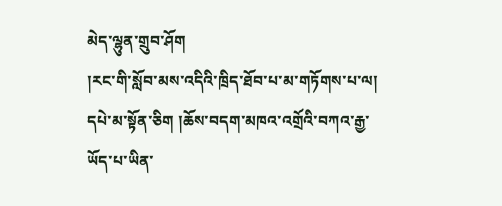མེད་ལྷུན་གྲུབ་ཤོག
།རང་གི་སློབ་མས་འདིའི་ཁྲིད་ཐོབ་པ་མ་གཏོགས་པ་ལ། དཔེ་མ་སྟོན་ཅིག །ཆོས་བདག་མཁའ་འགྲོའི་བཀའ་རྒྱ་ཡོད་པ་ཡིན་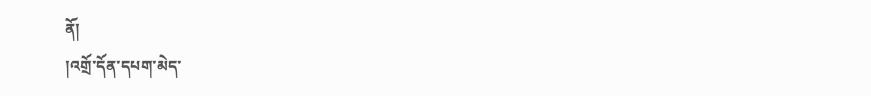ནོ།
།འགྲོ་དོན་དཔག་མེད་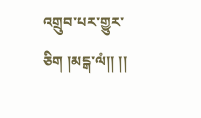འགྲུབ་པར་གྱུར་ཅིག །མངྒ་ལཾ།། །།